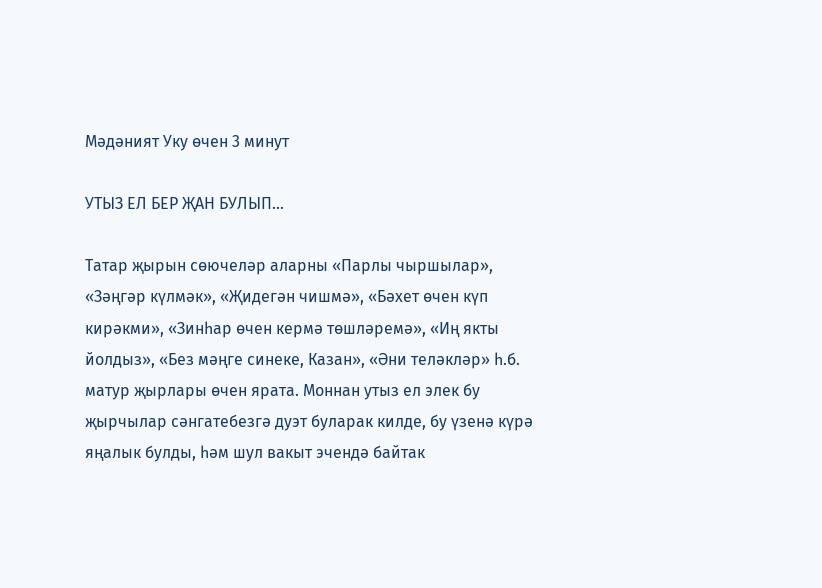Мәдәният Уку өчен 3 минут

УТЫЗ ЕЛ БЕР ҖАН БУЛЫП...

Татар җырын сөючеләр аларны «Парлы чыршылар», «Зәңгәр күлмәк», «Җидегән чишмә», «Бәхет өчен күп кирәкми», «Зинһар өчен кермә төшләремә», «Иң якты йолдыз», «Без мәңге синеке, Казан», «Әни теләкләр» һ.б. матур җырлары өчен ярата. Моннан утыз ел элек бу җырчылар сәнгатебезгә дуэт буларак килде, бу үзенә күрә яңалык булды, һәм шул вакыт эчендә байтак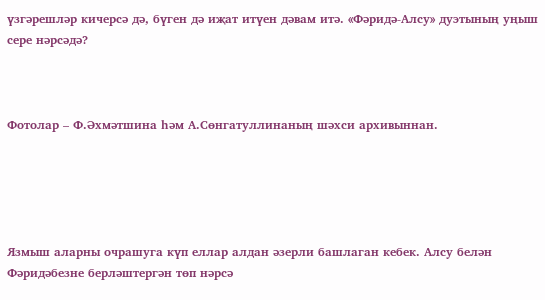үзгәрешләр кичерсә дә, бүген дә иҗат итүен дәвам итә. «Фәридә-Алсу» дуэтының уңыш сере нәрсәдә?



Фотолар – Ф.Әхмәтшина һәм А.Сөнгатуллинаның шәхси архивыннан.





Язмыш аларны очрашуга күп еллар алдан әзерли башлаган кебек. Алсу белән Фәридәбезне берләштергән төп нәрсә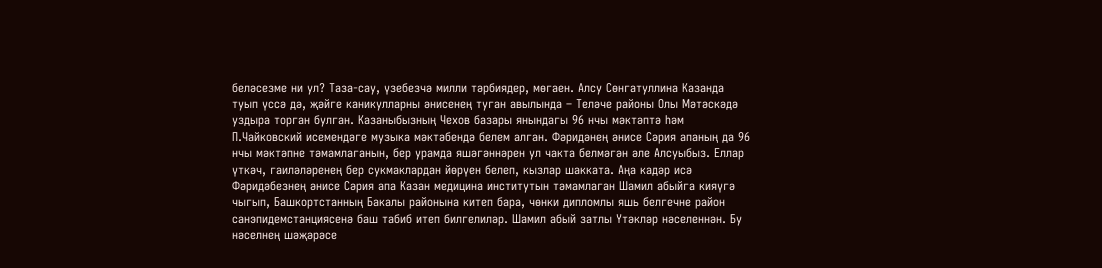беләсезме ни ул? Таза-сау, үзебезчә милли тәрбиядер, мөгаен. Алсу Сөнгатуллина Казанда туып үссә дә, җәйге каникулларны әнисенең туган авылында – Теләче районы Олы Мәтәскәдә уздыра торган булган. Казаныбызның Чехов базары янындагы 96 нчы мәктәптә һәм П.Чайковский исемендәге музыка мәктәбендә белем алган. Фәридәнең әнисе Сәрия апаның да 96 нчы мәктәпне тәмамлаганын, бер урамда яшәгәннәрен ул чакта белмәгән әле Алсуыбыз. Еллар үткәч, гаиләләренең бер сукмаклардан йөрүен белеп, кызлар шакката. Аңа кадәр исә Фәридәбезнең әнисе Сәрия апа Казан медицина институтын тәмамлаган Шамил абыйга кияүгә чыгып, Башкортстанның Бакалы районына китеп бара, чөнки дипломлы яшь белгечне район санэпидемстанциясенә баш табиб итеп билгелиләр. Шамил абый затлы Үтәкләр нәселеннән. Бу нәселнең шәҗәрәсе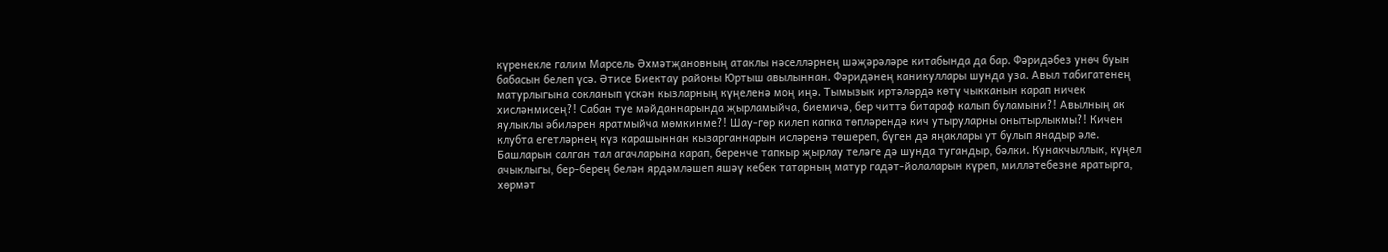күренекле галим Марсель Әхмәтҗановның атаклы нәселләрнең шәҗәрәләре китабында да бар. Фәридәбез унөч буын бабасын белеп үсә. Әтисе Биектау районы Юртыш авылыннан. Фәридәнең каникуллары шунда уза. Авыл табигатенең матурлыгына сокланып үскән кызларның күңеленә моң иңә. Тымызык иртәләрдә көтү чыкканын карап ничек хисләнмисең?! Сабан туе мәйданнарында җырламыйча, биемичә, бер читтә битараф калып буламыни?! Авылның ак яулыклы әбиләрен яратмыйча мөмкинме?! Шау-гөр килеп капка төпләрендә кич утыруларны онытырлыкмы?! Кичен клубта егетләрнең күз карашыннан кызарганнарын исләренә төшереп, бүген дә яңаклары ут булып янадыр әле. Башларын салган тал агачларына карап, беренче тапкыр җырлау теләге дә шунда тугандыр, бәлки. Кунакчыллык, күңел ачыклыгы, бер-берең белән ярдәмләшеп яшәү кебек татарның матур гадәт-йолаларын күреп, милләтебезне яратырга, хөрмәт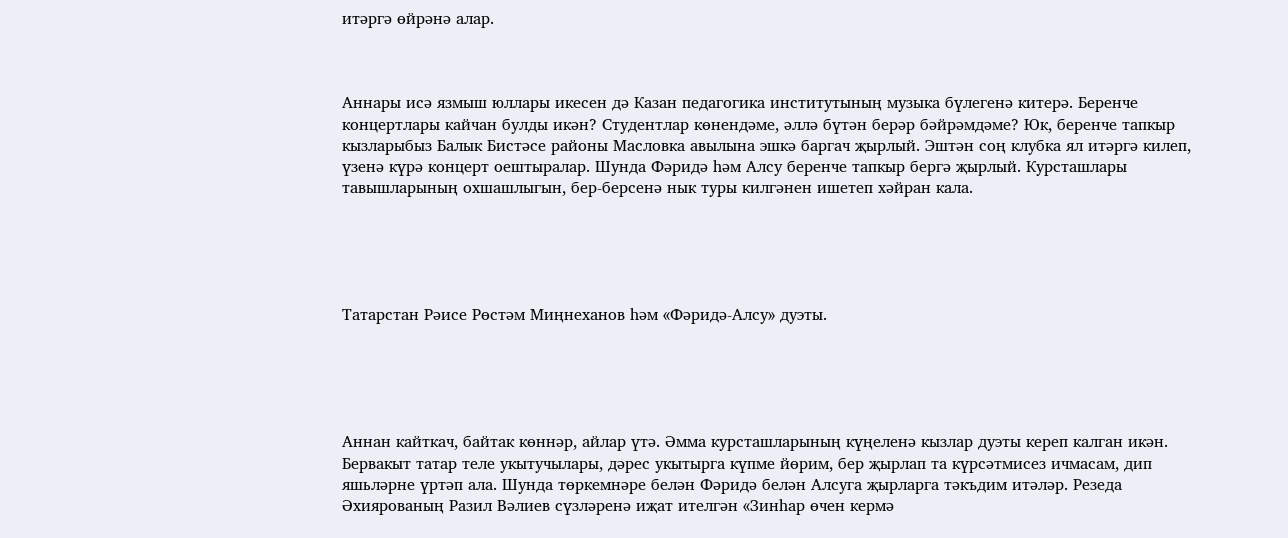итәргә өйрәнә алар.



Аннары исә язмыш юллары икесен дә Казан педагогика институтының музыка бүлегенә китерә. Беренче концертлары кайчан булды икән? Студентлар көнендәме, әллә бүтән берәр бәйрәмдәме? Юк, беренче тапкыр кызларыбыз Балык Бистәсе районы Масловка авылына эшкә баргач җырлый. Эштән соң клубка ял итәргә килеп, үзенә күрә концерт оештыралар. Шунда Фәридә һәм Алсу беренче тапкыр бергә җырлый. Курсташлары тавышларының охшашлыгын, бер-берсенә нык туры килгәнен ишетеп хәйран кала.





Татарстан Рәисе Рөстәм Миңнеханов һәм «Фәридә-Алсу» дуэты.





Аннан кайткач, байтак көннәр, айлар үтә. Әмма курсташларының күңеленә кызлар дуэты кереп калган икән. Бервакыт татар теле укытучылары, дәрес укытырга күпме йөрим, бер җырлап та күрсәтмисез ичмасам, дип яшьләрне үртәп ала. Шунда төркемнәре белән Фәридә белән Алсуга җырларга тәкъдим итәләр. Резеда Әхиярованың Разил Вәлиев сүзләренә иҗат ителгән «Зинһар өчен кермә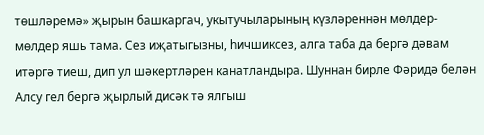төшләремә» җырын башкаргач, укытучыларының күзләреннән мөлдер-мөлдер яшь тама. Сез иҗатыгызны, һичшиксез, алга таба да бергә дәвам итәргә тиеш, дип ул шәкертләрен канатландыра. Шуннан бирле Фәридә белән Алсу гел бергә җырлый дисәк тә ялгыш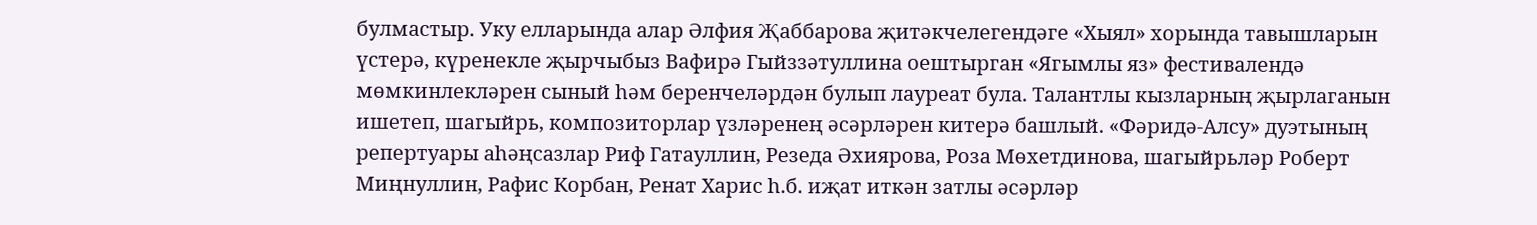булмастыр. Уку елларында алар Әлфия Җаббарова җитәкчелегендәге «Хыял» хорында тавышларын үстерә, күренекле җырчыбыз Вафирә Гыйззәтуллина оештырган «Ягымлы яз» фестивалендә мөмкинлекләрен сыный һәм беренчеләрдән булып лауреат була. Талантлы кызларның җырлаганын ишетеп, шагыйрь, композиторлар үзләренең әсәрләрен китерә башлый. «Фәридә-Алсу» дуэтының репертуары аһәңсазлар Риф Гатауллин, Резеда Әхиярова, Роза Мөхетдинова, шагыйрьләр Роберт Миңнуллин, Рафис Корбан, Ренат Харис һ.б. иҗат иткән затлы әсәрләр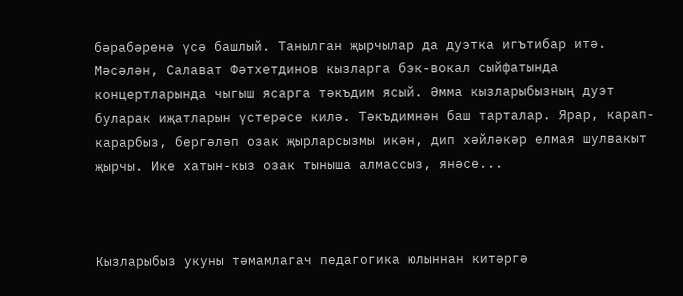бәрабәренә үсә башлый. Танылган җырчылар да дуэтка игътибар итә. Мәсәлән, Салават Фәтхетдинов кызларга бэк-вокал сыйфатында концертларында чыгыш ясарга тәкъдим ясый. Әмма кызларыбызның дуэт буларак иҗатларын үстерәсе килә. Тәкъдимнән баш тарталар. Ярар, карап-карарбыз, бергәләп озак җырларсызмы икән, дип хәйләкәр елмая шулвакыт җырчы. Ике хатын-кыз озак тыныша алмассыз, янәсе...



Кызларыбыз укуны тәмамлагач педагогика юлыннан китәргә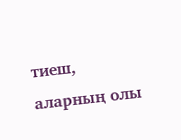тиеш, аларның олы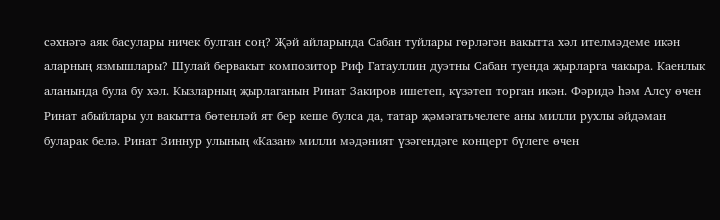сәхнәгә аяк басулары ничек булган соң? Җәй айларында Сабан туйлары гөрләгән вакытта хәл ителмәдеме икән аларның язмышлары? Шулай бервакыт композитор Риф Гатауллин дуэтны Сабан туенда җырларга чакыра. Каенлык аланында була бу хәл. Кызларның җырлаганын Ринат Закиров ишетеп, күзәтеп торган икән. Фәридә һәм Алсу өчен Ринат абыйлары ул вакытта бөтенләй ят бер кеше булса да, татар җәмәгатьчелеге аны милли рухлы әйдәман буларак белә. Ринат Зиннур улының «Казан» милли мәдәният үзәгендәге концерт бүлеге өчен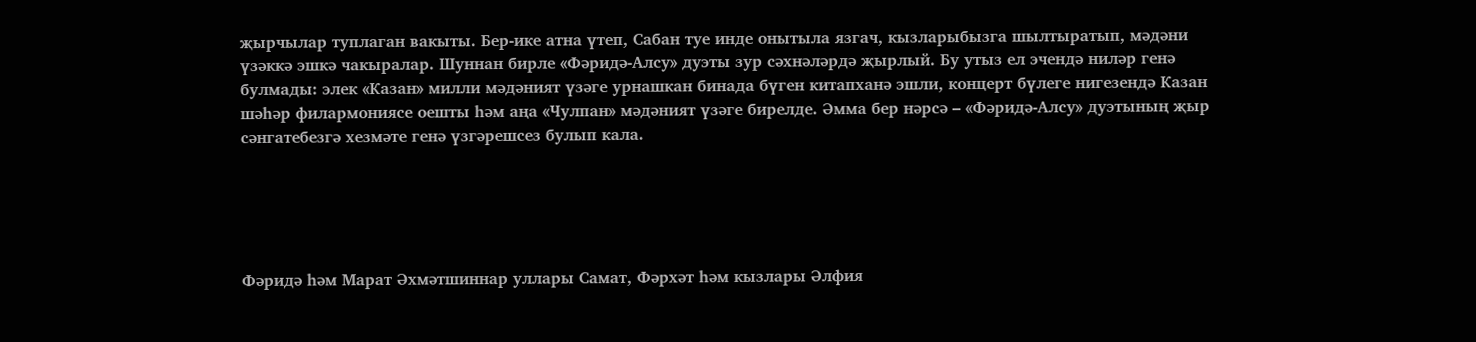җырчылар туплаган вакыты. Бер-ике атна үтеп, Сабан туе инде онытыла язгач, кызларыбызга шылтыратып, мәдәни үзәккә эшкә чакыралар. Шуннан бирле «Фәридә-Алсу» дуэты зур сәхнәләрдә җырлый. Бу утыз ел эчендә ниләр генә булмады: элек «Казан» милли мәдәният үзәге урнашкан бинада бүген китапханә эшли, концерт бүлеге нигезендә Казан шәһәр филармониясе оешты һәм аңа «Чулпан» мәдәният үзәге бирелде. Әмма бер нәрсә – «Фәридә-Алсу» дуэтының җыр сәнгатебезгә хезмәте генә үзгәрешсез булып кала.





Фәридә һәм Марат Әхмәтшиннар уллары Самат, Фәрхәт һәм кызлары Әлфия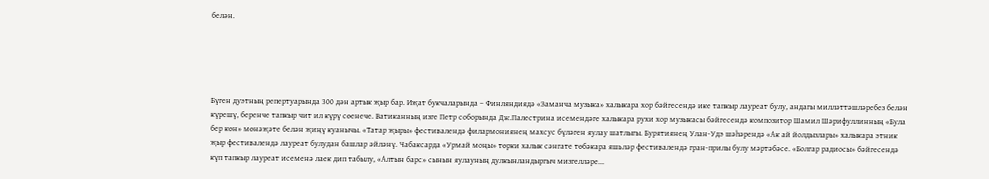белән.





Бүген дуэтның репертуарында 300 дән артык җыр бар. Иҗат букчаларында – Финляндиядә «Заманча музыка» халыкара хор бәйгесендә ике тапкыр лауреат булу, андагы милләттәшләребез белән күрешү, беренче тапкыр чит ил күрү сөенече. Ватиканның изге Петр соборында Дж.Палестрина исемендәге халыкара рухи хор музыкасы бәйгесендә композитор Шамил Шәрифуллинның «Була бер көн» мөнәҗәте белән җиңү куанычы. «Татар җыры» фестивалендә филармониянең махсус бүләген яулау шатлыгы. Бурятиянең Улан-Удэ шәһәрендә «Ак ай йолдызлары» халыкара этник җыр фестивалендә лауреат булудан башлар әйләнү. Чабаксарда «Урмай моңы» төрки халык сәнгате төбәкара яшьләр фестивалендә гран-прилы булу мәртәбәсе. «Болгар радиосы» бәйгесендә күп тапкыр лауреат исеменә лаек дип табылу, «Алтын барс» сынын яулауның дулкынландыргыч мизгелләре...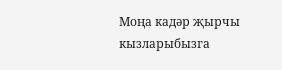Моңа кадәр җырчы кызларыбызга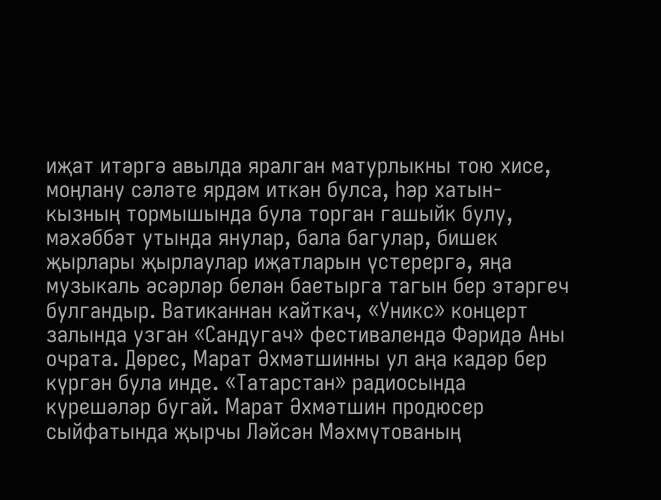иҗат итәргә авылда яралган матурлыкны тою хисе, моңлану сәләте ярдәм иткән булса, һәр хатын-кызның тормышында була торган гашыйк булу, мәхәббәт утында янулар, бала багулар, бишек җырлары җырлаулар иҗатларын үстерергә, яңа музыкаль әсәрләр белән баетырга тагын бер этәргеч булгандыр. Ватиканнан кайткач, «Уникс» концерт залында узган «Сандугач» фестивалендә Фәридә Аны очрата. Дөрес, Марат Әхмәтшинны ул аңа кадәр бер күргән була инде. «Татарстан» радиосында күрешәләр бугай. Марат Әхмәтшин продюсер сыйфатында җырчы Ләйсән Мәхмүтованың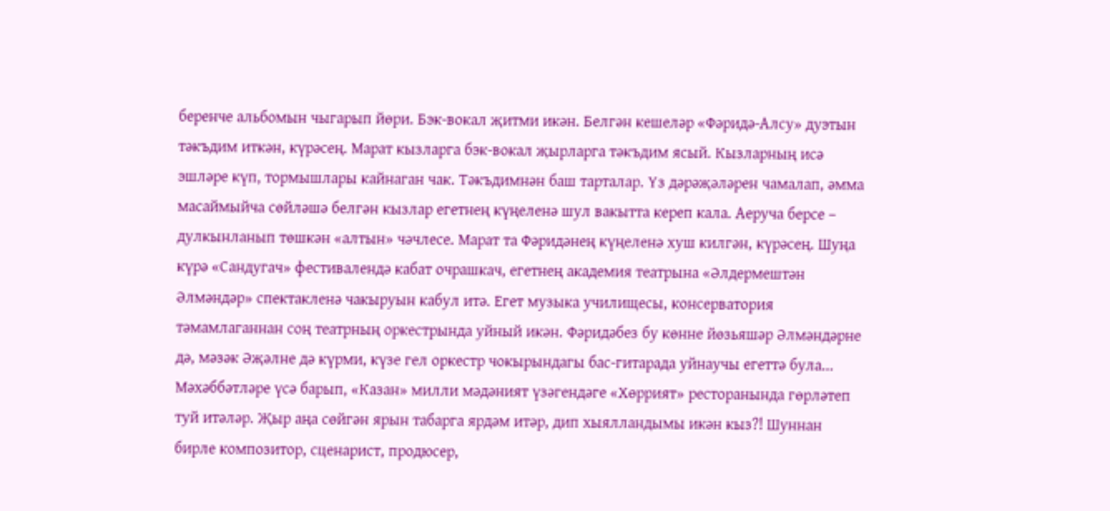беренче альбомын чыгарып йөри. Бэк-вокал җитми икән. Белгән кешеләр «Фәридә-Алсу» дуэтын тәкъдим иткән, күрәсең. Марат кызларга бэк-вокал җырларга тәкъдим ясый. Кызларның исә эшләре күп, тормышлары кайнаган чак. Тәкъдимнән баш тарталар. Үз дәрәҗәләрен чамалап, әмма масаймыйча сөйләшә белгән кызлар егетнең күңеленә шул вакытта кереп кала. Аеруча берсе – дулкынланып төшкән «алтын» чәчлесе. Марат та Фәридәнең күңеленә хуш килгән, күрәсең. Шуңа күрә «Сандугач» фестивалендә кабат очрашкач, егетнең академия театрына «Әлдермештән Әлмәндәр» спектакленә чакыруын кабул итә. Егет музыка училищесы, консерватория тәмамлаганнан соң театрның оркестрында уйный икән. Фәридәбез бу көнне йөзьяшәр Әлмәндәрне дә, мәзәк Әҗәлне дә күрми, күзе гел оркестр чокырындагы бас-гитарада уйнаучы егеттә була... Мәхәббәтләре үсә барып, «Казан» милли мәдәният үзәгендәге «Хөррият» ресторанында гөрләтеп туй итәләр. Җыр аңа сөйгән ярын табарга ярдәм итәр, дип хыялландымы икән кыз?! Шуннан бирле композитор, сценарист, продюсер,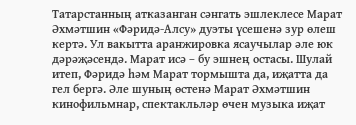Татарстанның атказанган сәнгать эшлеклесе Марат Әхмәтшин «Фәридә-Алсу» дуэты үсешенә зур өлеш кертә. Ул вакытта аранжировка ясаучылар әле юк дәрәҗәсендә. Марат исә – бу эшнең остасы. Шулай итеп, Фәридә һәм Марат тормышта да, иҗатта да гел бергә. Әле шуның өстенә Марат Әхмәтшин кинофильмнар, спектакльләр өчен музыка иҗат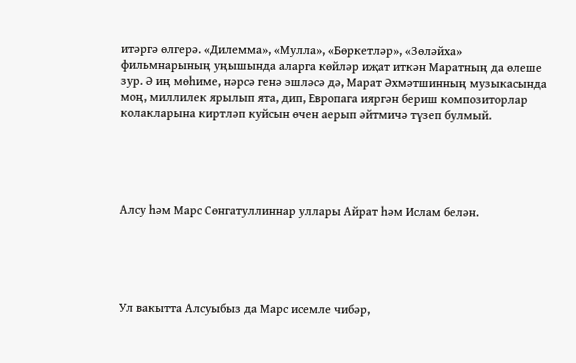итәргә өлгерә. «Дилемма», «Мулла», «Бөркетләр», «Зөләйха» фильмнарының уңышында аларга көйләр иҗат иткән Маратның да өлеше зур. Ә иң мөһиме, нәрсә генә эшләсә дә, Марат Әхмәтшинның музыкасында моң, миллилек ярылып ята, дип, Европага ияргән бериш композиторлар колакларына киртләп куйсын өчен аерып әйтмичә түзеп булмый.





Алсу һәм Марс Сөнгатуллиннар уллары Айрат һәм Ислам белән.





Ул вакытта Алсуыбыз да Марс исемле чибәр,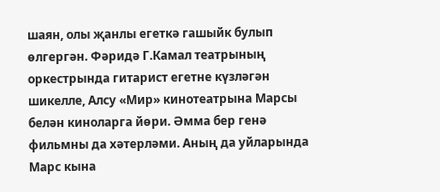шаян, олы җанлы егеткә гашыйк булып өлгергән. Фәридә Г.Камал театрының оркестрында гитарист егетне күзләгән шикелле, Алсу «Мир» кинотеатрына Марсы белән киноларга йөри. Әмма бер генә фильмны да хәтерләми. Аның да уйларында Марс кына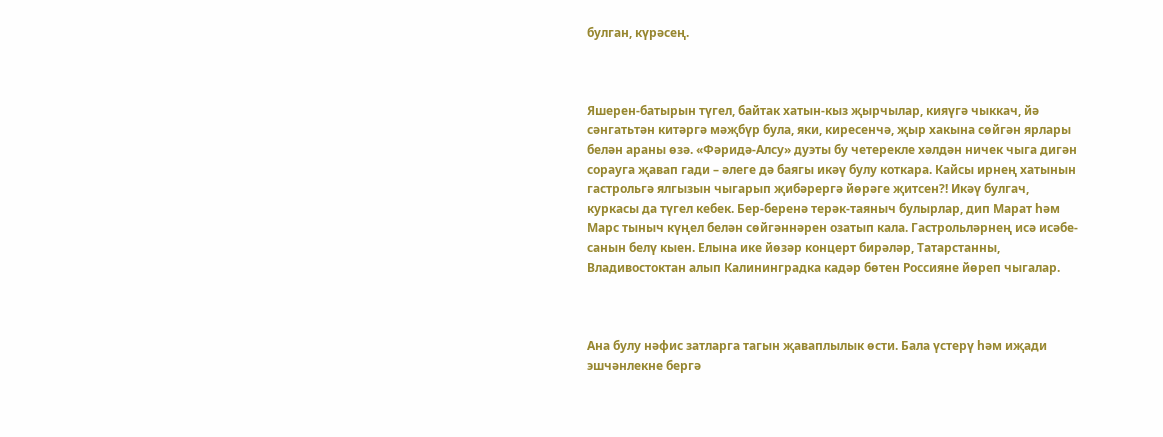булган, күрәсең.



Яшерен-батырын түгел, байтак хатын-кыз җырчылар, кияүгә чыккач, йә сәнгатьтән китәргә мәҗбүр була, яки, киресенчә, җыр хакына сөйгән ярлары белән араны өзә. «Фәридә-Алсу» дуэты бу четерекле хәлдән ничек чыга дигән сорауга җавап гади – әлеге дә баягы икәү булу коткара. Кайсы ирнең хатынын гастрольгә ялгызын чыгарып җибәрергә йөрәге җитсен?! Икәү булгач, куркасы да түгел кебек. Бер-беренә терәк-таяныч булырлар, дип Марат һәм Марс тыныч күңел белән сөйгәннәрен озатып кала. Гастрольләрнең исә исәбе-санын белү кыен. Елына ике йөзәр концерт бирәләр, Татарстанны, Владивостоктан алып Калининградка кадәр бөтен Россияне йөреп чыгалар.



Ана булу нәфис затларга тагын җаваплылык өсти. Бала үстерү һәм иҗади эшчәнлекне бергә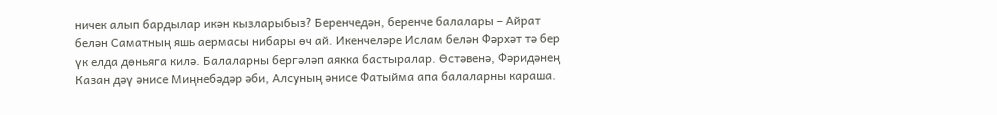ничек алып бардылар икән кызларыбыз? Беренчедән, беренче балалары – Айрат белән Саматның яшь аермасы нибары өч ай. Икенчеләре Ислам белән Фәрхәт тә бер үк елда дөньяга килә. Балаларны бергәләп аякка бастыралар. Өстәвенә, Фәридәнең Казан дәү әнисе Миңнебәдәр әби, Алсуның әнисе Фатыйма апа балаларны караша.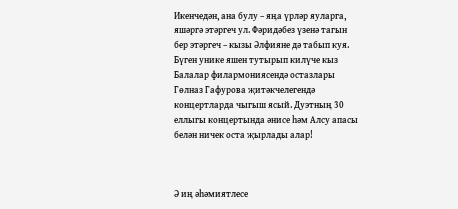Икенчедән, ана булу – яңа үрләр яуларга, яшәргә этәргеч ул. Фәридәбез үзенә тагын бер этәргеч – кызы Әлфияне дә табып куя. Бүген унике яшен тутырып килүче кыз Балалар филармониясендә остазлары Гөлназ Гафурова җитәкчелегендә концертларда чыгыш ясый. Дуэтның 30 еллыгы концертында әнисе һәм Алсу апасы белән ничек оста җырлады алар!



Ә иң әһәмиятлесе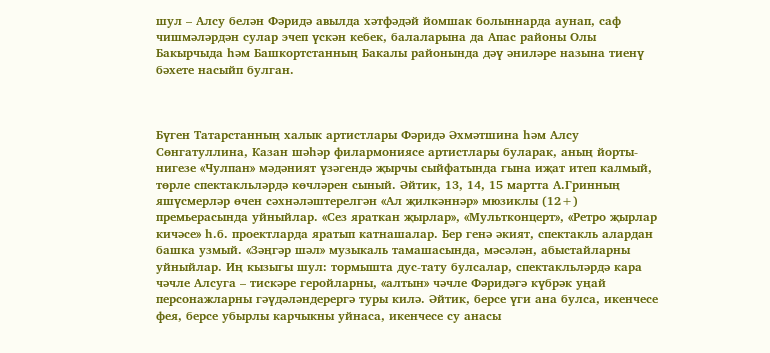шул – Алсу белән Фәридә авылда хәтфәдәй йомшак болыннарда аунап, саф чишмәләрдән сулар эчеп үскән кебек, балаларына да Апас районы Олы Бакырчыда һәм Башкортстанның Бакалы районында дәү әниләре назына тиенү бәхете насыйп булган.



Бүген Татарстанның халык артистлары Фәридә Әхмәтшина һәм Алсу Сөнгатуллина, Казан шәһәр филармониясе артистлары буларак, аның йорты-нигезе «Чулпан» мәдәният үзәгендә җырчы сыйфатында гына иҗат итеп калмый, төрле спектакльләрдә көчләрен сыный. Әйтик, 13, 14, 15 мартта А.Гринның яшүсмерләр өчен сәхнәләштерелгән «Ал җилкәннәр» мюзиклы (12+) премьерасында уйныйлар. «Сез яраткан җырлар», «Мультконцерт», «Ретро җырлар кичәсе» һ.б. проектларда яратып катнашалар. Бер генә әкият, спектакль алардан башка узмый. «Зәңгәр шәл» музыкаль тамашасында, мәсәлән, абыстайларны уйныйлар. Иң кызыгы шул: тормышта дус-тату булсалар, спектакльләрдә кара чәчле Алсуга – тискәре геройларны, «алтын» чәчле Фәридәгә күбрәк уңай персонажларны гәүдәләндерергә туры килә. Әйтик, берсе үги ана булса, икенчесе фея, берсе убырлы карчыкны уйнаса, икенчесе су анасы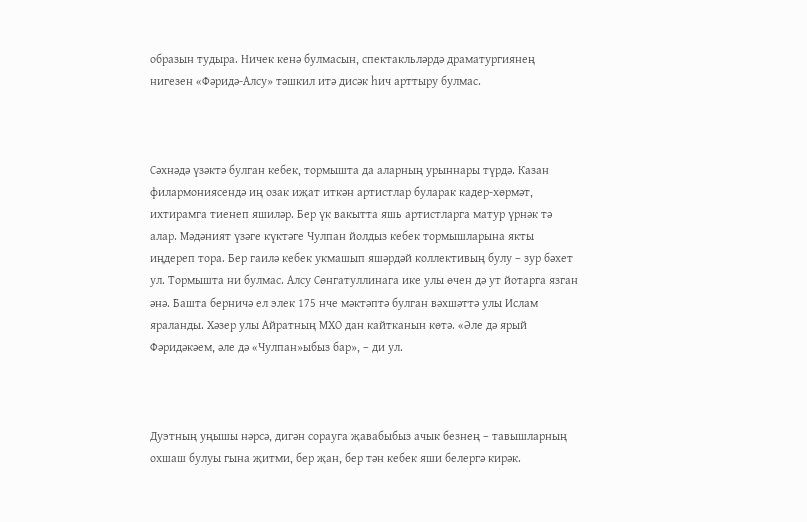образын тудыра. Ничек кенә булмасын, спектакльләрдә драматургиянең нигезен «Фәридә-Алсу» тәшкил итә дисәк һич арттыру булмас.



Сәхнәдә үзәктә булган кебек, тормышта да аларның урыннары түрдә. Казан филармониясендә иң озак иҗат иткән артистлар буларак кадер-хөрмәт, ихтирамга тиенеп яшиләр. Бер үк вакытта яшь артистларга матур үрнәк тә алар. Мәдәният үзәге күктәге Чулпан йолдыз кебек тормышларына якты иңдереп тора. Бер гаилә кебек укмашып яшәрдәй коллективың булу – зур бәхет ул. Тормышта ни булмас. Алсу Сөнгатуллинага ике улы өчен дә ут йотарга язган әнә. Башта берничә ел элек 175 нче мәктәптә булган вәхшәттә улы Ислам яраланды. Хәзер улы Айратның МХО дан кайтканын көтә. «Әле дә ярый Фәридәкәем, әле дә «Чулпан»ыбыз бар», – ди ул.



Дуэтның уңышы нәрсә, дигән сорауга җавабыбыз ачык безнең – тавышларның охшаш булуы гына җитми, бер җан, бер тән кебек яши белергә кирәк.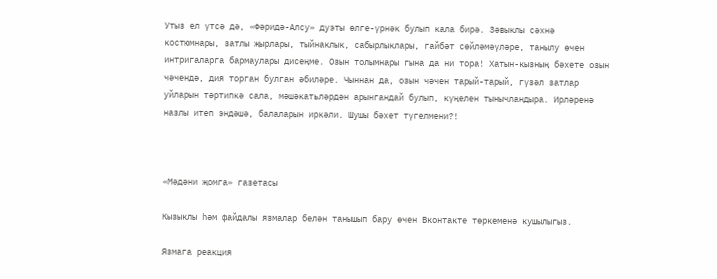Утыз ел үтсә дә, «Фәридә-Алсу» дуэты өлге-үрнәк булып кала бирә. Зәвыклы сәхнә костюмнары, затлы җырлары, тыйнаклык, сабырлыклары, гайбәт сөйләмәүләре, танылу өчен интригаларга бармаулары дисеңме. Озын толымнары гына да ни тора! Хатын-кызның бәхете озын чәчендә, дия торган булган әбиләре. Чыннан да, озын чәчен тарый-тарый, гүзәл затлар уйларын тәртипкә сала, мәшәкатьләрдән арынгандай булып, күңелен тынычландыра. Ирләренә назлы итеп эндәшә, балаларын иркәли. Шушы бәхет түгелмени?!



«Мәдәни җомга» газетасы

Кызыклы һәм файдалы язмалар белән танышып бару өчен Вконтакте төркеменә кушылыгыз.

Язмага реакция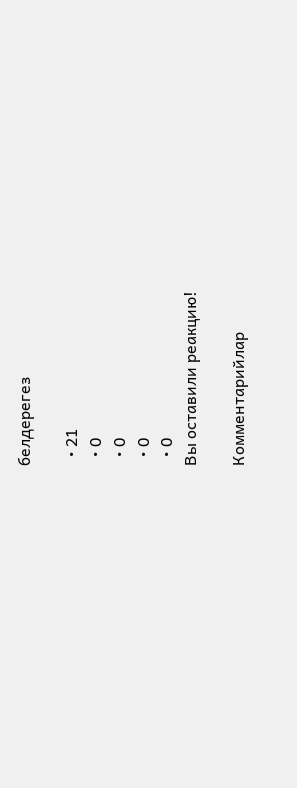белдерегез

  • 21
  • 0
  • 0
  • 0
  • 0
Вы оставили реакцию!

Комментарийлар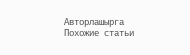Авторлашырга
Похожие статьи